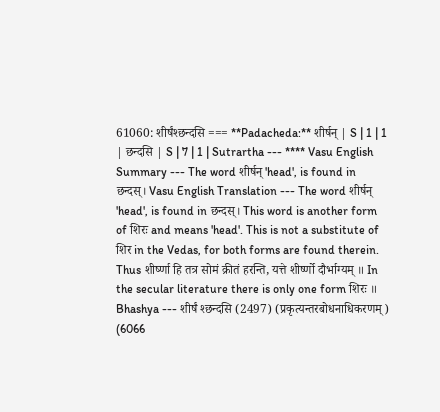61060: शीर्षंश्छन्दसि === **Padacheda:** शीर्षन् | S | 1 | 1 | छन्दसि | S | 7 | 1 | Sutrartha --- **** Vasu English Summary --- The word शीर्षन् 'head', is found in छन्दस्। Vasu English Translation --- The word शीर्षन् 'head', is found in छन्दस्। This word is another form of शिरः and means 'head'. This is not a substitute of शिर in the Vedas, for both forms are found therein. Thus शीर्ष्णा हि तत्र सोमं क्रीतं हरन्ति, यत्ते शीर्ष्णो दौर्भाग्यम् ॥ In the secular literature there is only one form शिरः ॥ Bhashya --- शीर्षं श्छन्दसि (2497) (प्रकृत्यन्तरबोधनाधिकरणम्) (6066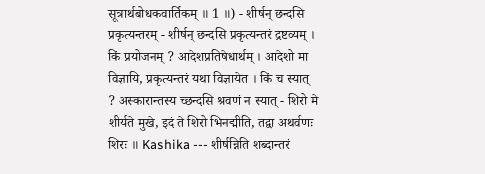सूत्रार्थबोधकवार्तिकम् ॥ 1 ॥) - शीर्षन् छन्दसि प्रकृत्यन्तरम् - शीर्षन् छन्दसि प्रकृत्यन्तरं द्रष्टव्यम् । किं प्रयोजनम् ? आदेशप्रतिषेधार्थम् । आदेशो मा विज्ञायि, प्रकृत्यन्तरं यथा विज्ञायेत । किं च स्यात् ? अस्कारान्तस्य च्छन्दसि श्रवणं न स्यात् - शिरो मे शीर्यते मुखे, इदं ते शिरो भिनद्मीति, तद्वा अथर्वणः शिरः ॥ Kashika --- शीर्षन्निति शब्दान्तरं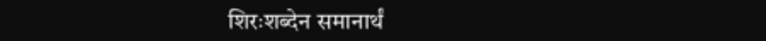शिरःशब्देन समानार्थं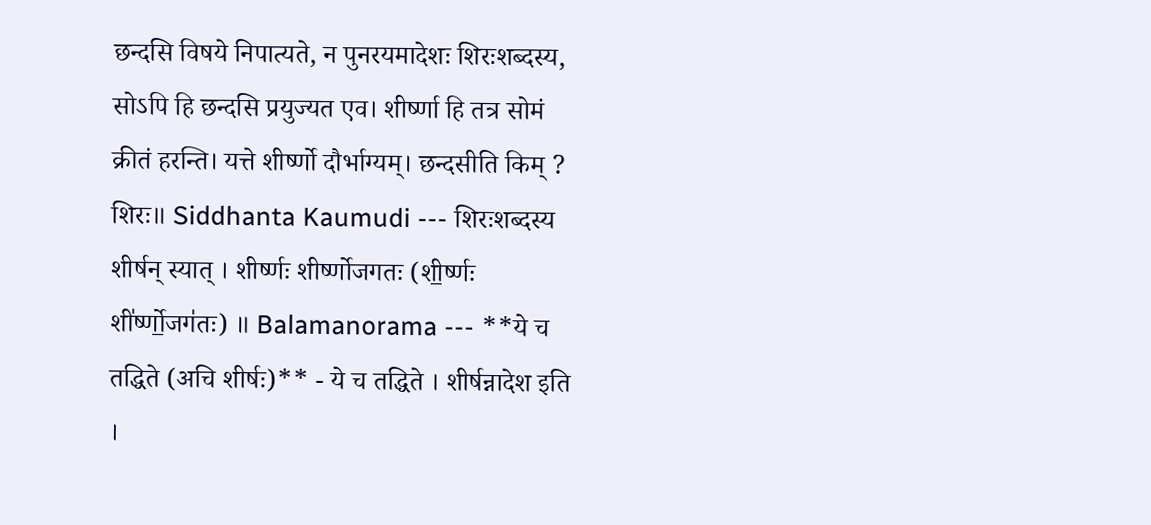छन्दसि विषये निपात्यते, न पुनरयमादेशः शिरःशब्दस्य, सोऽपि हि छन्दसि प्रयुज्यत एव। शीर्ष्णा हि तत्र सोमं क्रीतं हरन्ति। यत्ते शीर्ष्णो दौर्भाग्यम्। छन्दसीति किम् ? शिरः॥ Siddhanta Kaumudi --- शिरःशब्दस्य शीर्षन् स्यात् । शीर्ष्णः शीर्ष्णोजगतः (शी॒र्ष्णः शी॑र्ष्णो॒जग॑तः) ॥ Balamanorama --- **ये च तद्धिते (अचि शीर्षः)** - ये च तद्धिते । शीर्षन्नादेश इति ।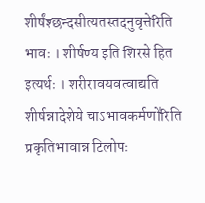शीर्षंश्छन्दसीत्यतस्तदनुवृत्तेरिति भावः । शीर्षण्य इति शिरसे हित इत्यर्थः । शरीरावयवत्वाद्यति शीर्षन्नादेशेये चाऽभावकर्मणो॑रिति प्रकृतिभावान्न टिलोपः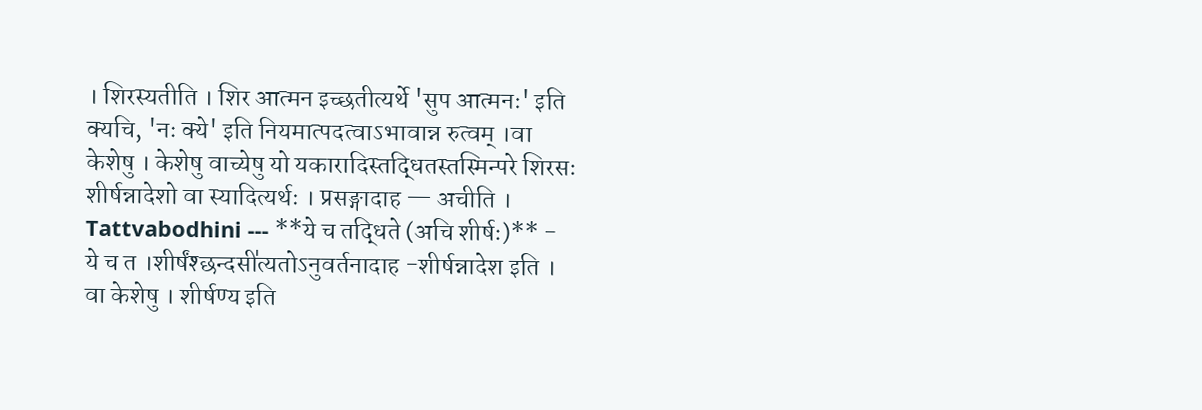। शिरस्यतीति । शिर आत्मन इच्छतीत्यर्थे 'सुप आत्मनः' इति क्यचि, 'नः क्ये' इति नियमात्पदत्वाऽभावान्न रुत्वम् ।वा केशेषु । केशेषु वाच्येषु यो यकारादिस्तद्धितस्तस्मिन्परे शिरसः शीर्षन्नादेशो वा स्यादित्यर्थः । प्रसङ्गादाह — अचीति । Tattvabodhini --- **ये च तद्धिते (अचि शीर्षः)** - ये च त ।शीर्षंश्छन्दसी॑त्यतोऽनुवर्तनादाह -शीर्षन्नादेश इति । वा केशेषु । शीर्षण्य इति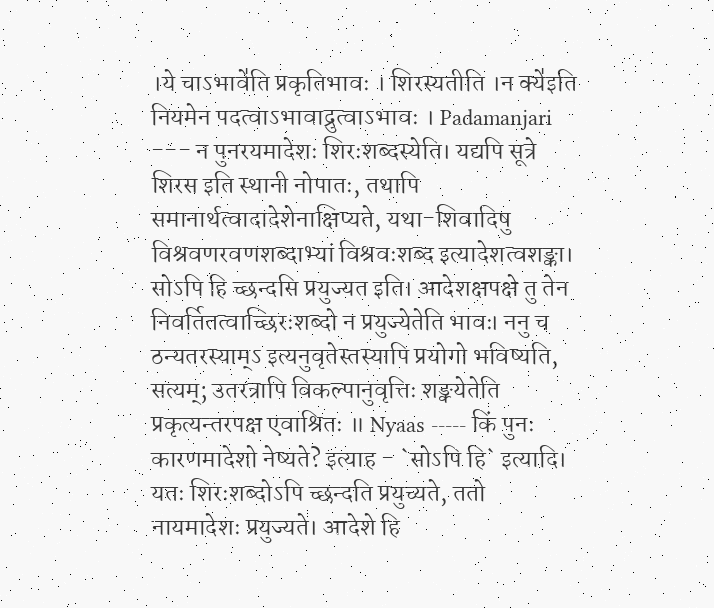।ये चाऽभावे॑ति प्रकृतिभावः । शिरस्यतीति ।न क्ये॑इति नियमेन पदत्वाऽभावाद्रुत्वाऽभावः । Padamanjari --- न पुनरयमादेशः शिरःशब्दस्येति। यद्यपि सूत्रे शिरस इति स्थानी नोपातः, तथापि समानार्थत्वादादेशेनाक्षिप्यते, यथा-शिवादिषु विश्रवणरवणशब्दाभ्यां विश्रवःशब्द इत्यादेशत्वशङ्का। सोऽपि हि च्छन्दसि प्रयुज्यत इति। आदेशक्षपक्षे तु तेन निवर्तितत्वाच्छिरःशब्दो न प्रयुज्येतेति भावः। ननु च ठन्यतरस्याम्ऽ इत्यनुवृतेस्तस्यापि प्रयोगो भविष्यति, सत्यम्; उतरत्रापि विकल्पानुवृत्तिः शङ्क्येतेति प्रकृत्यन्तरपक्ष एवाश्रितः ॥ Nyaas ----- किं पुनः कारणमादेशो नेष्यते? इत्याह - `सोऽपि हि` इत्यादि। यतः शिरःशब्दोऽपि च्छन्दति प्रयुच्यते, ततो नायमादेशः प्रयुज्यते। आदेशे हि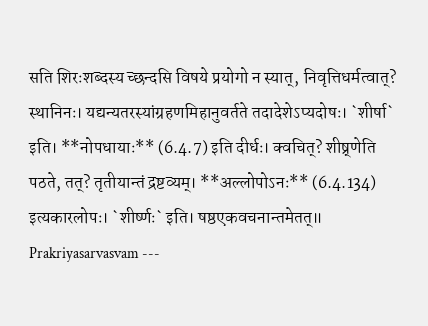सति शिरःशब्दस्य च्छन्दसि विषये प्रयोगो न स्यात्, निवृत्तिधर्मत्वात्? स्थानिनः। यद्यन्यतरस्यांग्रहणमिहानुवर्तते तदादेशेऽप्यदोषः। `शीर्षा` इति। **नोपधायाः** (6.4.7) इति दीर्धः। क्वचित्? शीष्र्णेति पठते, तत्? तृतीयान्तं द्रष्टव्यम्। **अल्लोपोऽनः** (6.4.134) इत्यकारलोपः। `शीर्ष्णः` इति। षष्ठएकवचनान्तमेतत्॥ Prakriyasarvasvam ---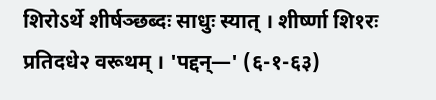शिरोऽर्थे शीर्षञ्छब्दः साधुः स्यात् । शीर्ष्णा शि१रः प्रतिदधे२ वरूथम् । 'पद्दन्—' (६-१-६३)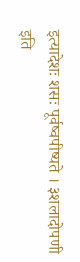इत्यादेशः शसः पूर्वष्वपीष्यते । ३शलादोपणी इति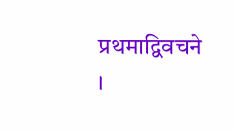प्रथमाद्विवचने ।